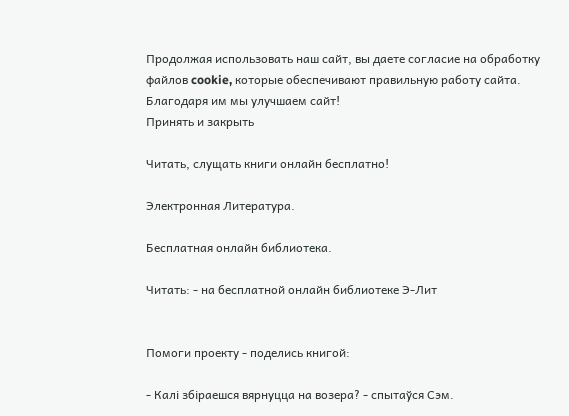Продолжая использовать наш сайт, вы даете согласие на обработку файлов cookie, которые обеспечивают правильную работу сайта. Благодаря им мы улучшаем сайт!
Принять и закрыть

Читать, слущать книги онлайн бесплатно!

Электронная Литература.

Бесплатная онлайн библиотека.

Читать: - на бесплатной онлайн библиотеке Э-Лит


Помоги проекту - поделись книгой:

- Калi збiраешся вярнуцца на возера? - спытаўся Сэм.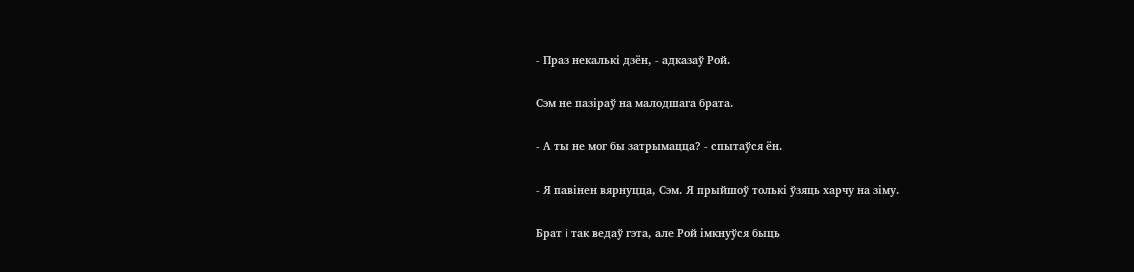- Праз некалькi дзён, - адказаў Рой.

Сэм не пазiраў на малодшага брата.

- А ты не мог бы затрымацца? - спытаўся ён.

- Я павiнен вярнуцца, Сэм. Я прыйшоў толькi ўзяць харчу на зiму.

Брат i так ведаў гэта, але Рой iмкнуўся быць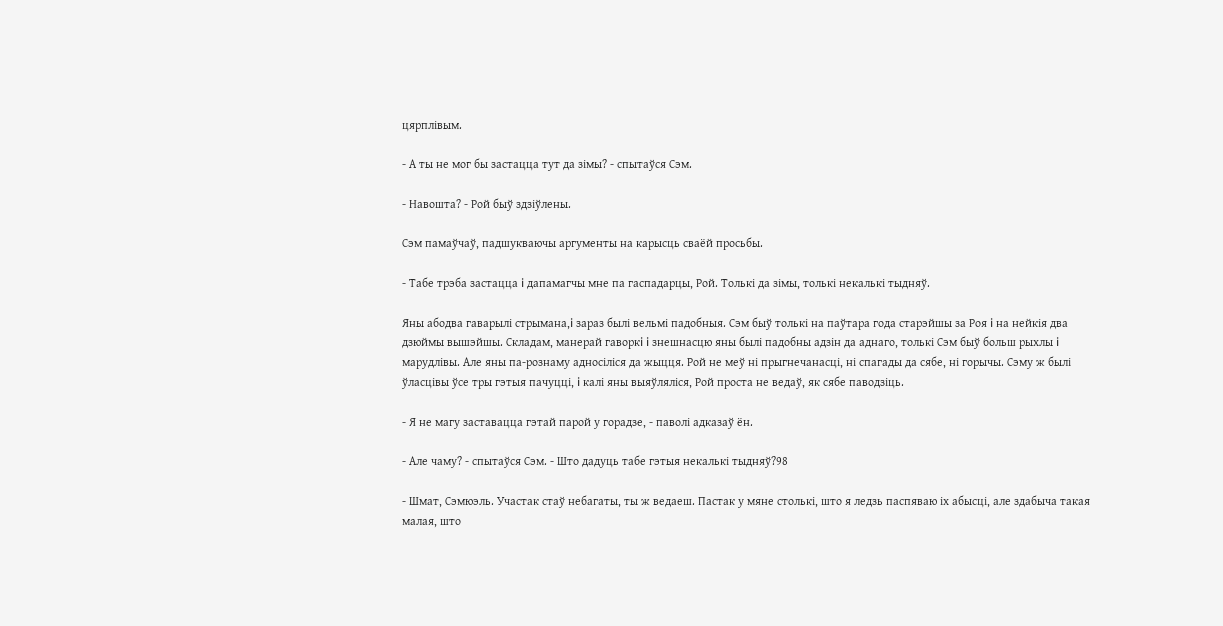цярплiвым.

- А ты не мог бы застацца тут да зiмы? - спытаўся Сэм.

- Навошта? - Рой быў здзiўлены.

Сэм памаўчаў, падшукваючы аргументы на карысць сваёй просьбы.

- Табе трэба застацца i дапамагчы мне па гаспадарцы, Рой. Толькi да зiмы, толькi некалькi тыдняў.

Яны абодва гаварылi стрымана,i зараз былi вельмi падобныя. Сэм быў толькi на паўтара года старэйшы за Роя i на нейкiя два дзюймы вышэйшы. Складам, манерай гаворкi i знешнасцю яны былi падобны адзiн да аднаго, толькi Сэм быў больш рыхлы i марудлiвы. Але яны па-рознаму адносiлiся да жыцця. Рой не меў нi прыгнечанасцi, нi спагады да сябе, нi горычы. Сэму ж былi ўласцiвы ўсе тры гэтыя пачуццi, i калi яны выяўлялiся, Рой проста не ведаў, як сябе паводзiць.

- Я не магу заставацца гэтай парой у горадзе, - паволi адказаў ён.

- Але чаму? - спытаўся Сэм. - Што дадуць табе гэтыя некалькi тыдняў?98

- Шмат, Сэмюэль. Участак стаў небагаты, ты ж ведаеш. Пастак у мяне столькi, што я ледзь паспяваю iх абысцi, але здабыча такая малая, што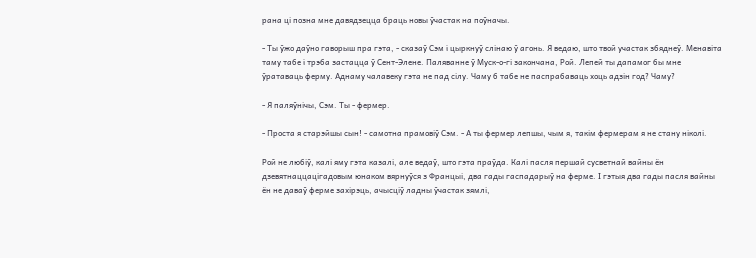рана цi позна мне давядзецца браць новы ўчастак на поўначы.

- Ты ўжо даўно гаворыш пра гэта, - сказаў Сэм i цыркнуў слiнаю ў агонь. Я ведаю, што твой участак збяднеў. Менавiта таму табе i трэба застацца ў Сент-Элене. Паляванне ў Муск-о-гi закончана, Рой. Лепей ты дапамог бы мне ўратаваць ферму. Аднаму чалавеку гэта не пад сiлу. Чаму б табе не паспрабаваць хоць адзiн год? Чаму?

- Я паляўнiчы, Сэм. Ты - фермер.

- Проста я старэйшы сын! - самотна прамовiў Сэм. - А ты фермер лепшы, чым я, такiм фермерам я не стану нiколi.

Рой не любiў, калi яму гэта казалi, але ведаў, што гэта праўда. Калi пасля першай сусветнай вайны ён дзевятнаццацiгадовым юнаком вярнуўся з Францыi, два гады гаспадарыў на ферме. I гэтыя два гады пасля вайны ён не даваў ферме захiрэць, ачысцiў ладны ўчастак зямлi,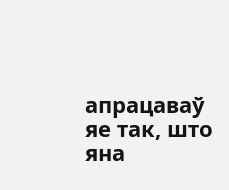апрацаваў яе так, што яна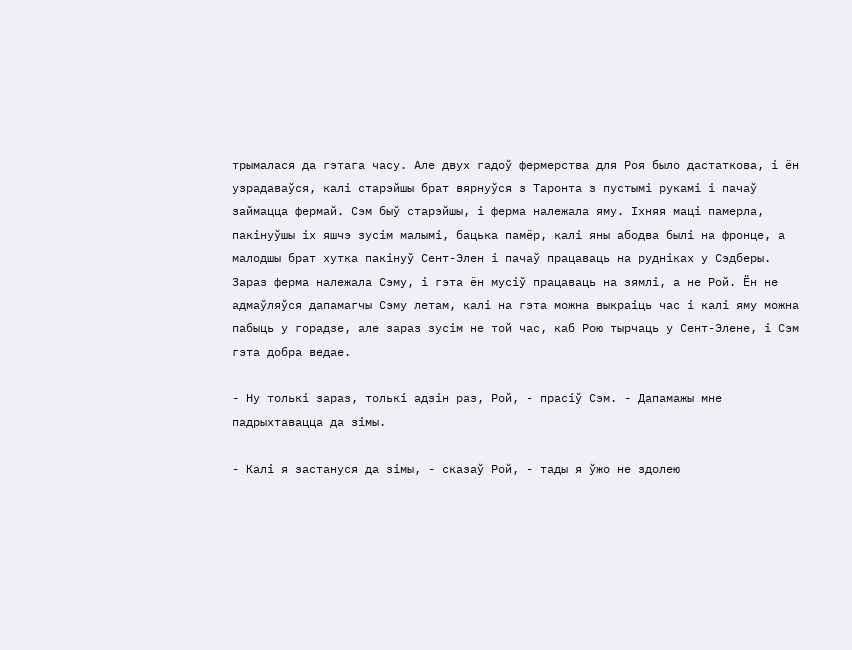трымалася да гэтага часу. Але двух гадоў фермерства для Роя было дастаткова, i ён узрадаваўся, калi старэйшы брат вярнуўся з Таронта з пустымi рукамi i пачаў займацца фермай. Сэм быў старэйшы, i ферма належала яму. Iхняя мацi памерла, пакiнуўшы iх яшчэ зусiм малымi, бацька памёр, калi яны абодва былi на фронце, а малодшы брат хутка пакiнуў Сент-Элен i пачаў працаваць на руднiках у Сэдберы. Зараз ферма належала Сэму, i гэта ён мусiў працаваць на зямлi, а не Рой. Ён не адмаўляўся дапамагчы Сэму летам, калi на гэта можна выкраiць час i калi яму можна пабыць у горадзе, але зараз зусiм не той час, каб Рою тырчаць у Сент-Элене, i Сэм гэта добра ведае.

- Ну толькi зараз, толькi адзiн раз, Рой, - прасiў Сэм. - Дапамажы мне падрыхтавацца да зiмы.

- Калi я застануся да зiмы, - сказаў Рой, - тады я ўжо не здолею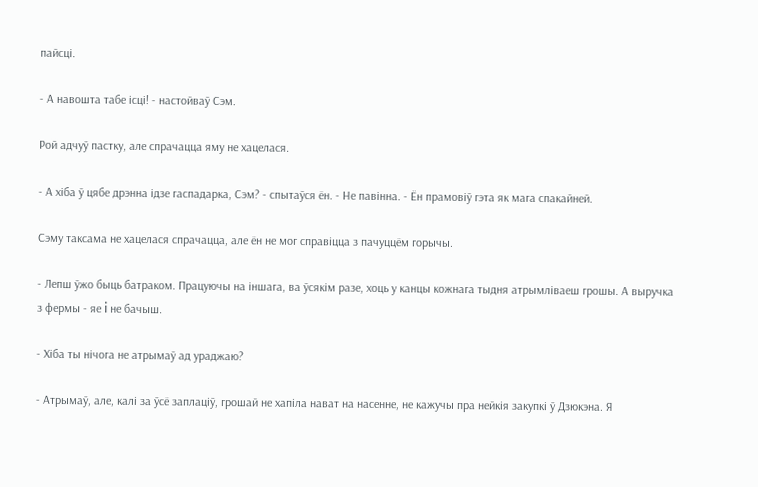пайсцi.

- А навошта табе iсцi! - настойваў Сэм.

Рой адчуў пастку, але спрачацца яму не хацелася.

- А хiба ў цябе дрэнна iдзе гаспадарка, Сэм? - спытаўся ён. - Не павiнна. - Ён прамовiў гэта як мага спакайней.

Сэму таксама не хацелася спрачацца, але ён не мог справiцца з пачуццём горычы.

- Лепш ўжо быць батраком. Працуючы на iншага, ва ўсякiм разе, хоць у канцы кожнага тыдня атрымлiваеш грошы. А выручка з фермы - яе i не бачыш.

- Хiба ты нiчога не атрымаў ад ураджаю?

- Атрымаў, але, калi за ўсё заплацiў, грошай не хапiла нават на насенне, не кажучы пра нейкiя закупкi ў Дзюкэна. Я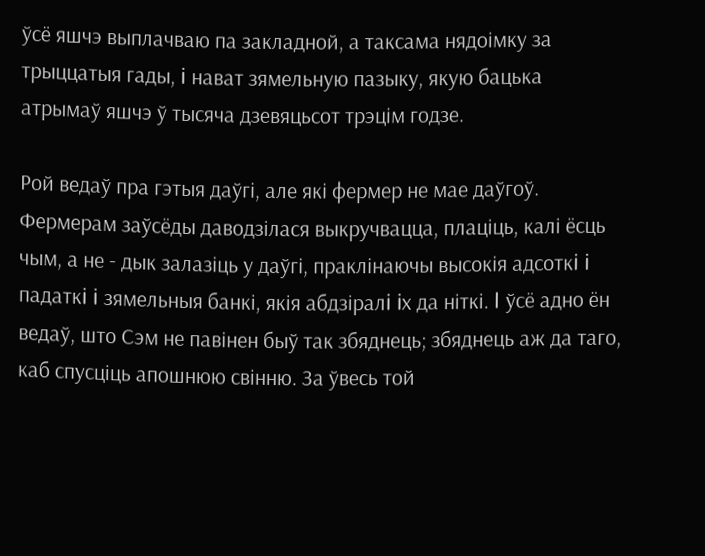ўсё яшчэ выплачваю па закладной, а таксама нядоiмку за трыццатыя гады, i нават зямельную пазыку, якую бацька атрымаў яшчэ ў тысяча дзевяцьсот трэцiм годзе.

Рой ведаў пра гэтыя даўгi, але якi фермер не мае даўгоў. Фермерам заўсёды даводзiлася выкручвацца, плацiць, калi ёсць чым, а не - дык залазiць у даўгi, праклiнаючы высокiя адсоткi i падаткi i зямельныя банкi, якiя абдзiралi iх да нiткi. I ўсё адно ён ведаў, што Сэм не павiнен быў так збяднець; збяднець аж да таго, каб спусцiць апошнюю свiнню. За ўвесь той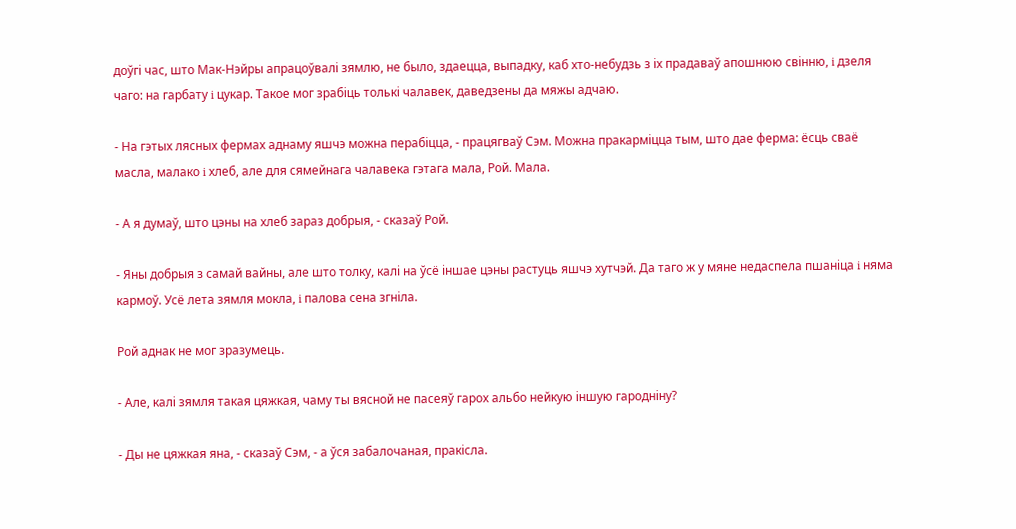доўгi час, што Мак-Нэйры апрацоўвалi зямлю, не было, здаецца, выпадку, каб хто-небудзь з iх прадаваў апошнюю свiнню, i дзеля чаго: на гарбату i цукар. Такое мог зрабiць толькi чалавек, даведзены да мяжы адчаю.

- На гэтых лясных фермах аднаму яшчэ можна перабiцца, - працягваў Сэм. Можна пракармiцца тым, што дае ферма: ёсць сваё масла, малако i хлеб, але для сямейнага чалавека гэтага мала, Рой. Мала.

- А я думаў, што цэны на хлеб зараз добрыя, - сказаў Рой.

- Яны добрыя з самай вайны, але што толку, калi на ўсё iншае цэны растуць яшчэ хутчэй. Да таго ж у мяне недаспела пшанiца i няма кармоў. Усё лета зямля мокла, i палова сена згнiла.

Рой аднак не мог зразумець.

- Але, калi зямля такая цяжкая, чаму ты вясной не пасеяў гарох альбо нейкую iншую гароднiну?

- Ды не цяжкая яна, - сказаў Сэм, - а ўся забалочаная, пракiсла.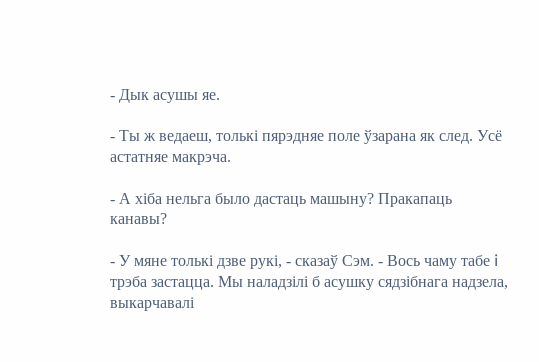- Дык асушы яе.

- Ты ж ведаеш, толькi пярэдняе поле ўзарана як след. Усё астатняе макрэча.

- А хiба нельга было дастаць машыну? Пракапаць канавы?

- У мяне толькi дзве рукi, - сказаў Сэм. - Вось чаму табе i трэба застацца. Мы наладзiлi б асушку сядзiбнага надзела, выкарчавалi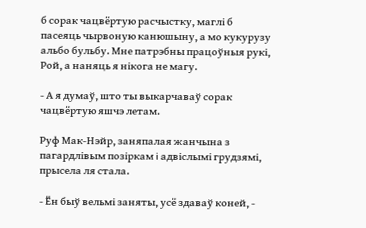б сорак чацвёртую расчыстку, маглi б пасеяць чырвоную канюшыну, а мо кукурузу альбо бульбу. Мне патрэбны працоўныя рукi, Рой, а наняць я нiкога не магу.

- А я думаў, што ты выкарчаваў сорак чацвёртую яшчэ летам.

Руф Мак-Нэйр, заняпалая жанчына з пагардлiвым позiркам i адвiслымi грудзямi, прысела ля стала.

- Ён быў вельмi заняты, усё здаваў коней, -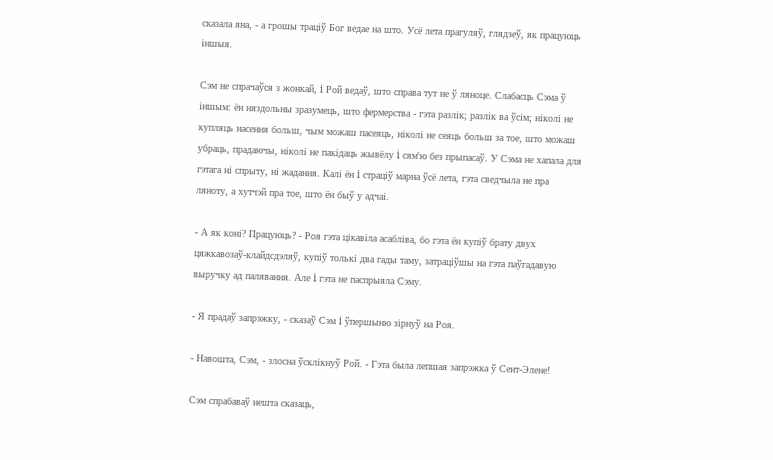сказала яна, - а грошы трацiў Бог ведае на што. Усё лета прагуляў, глядзеў, як працуюць iншыя.

Сэм не спрачаўся з жонкай, i Рой ведаў, што справа тут не ў ляноце. Слабасць Сэма ў iншым: ён няздольны зразумець, што фермерства - гэта разлiк; разлiк ва ўсiм; нiколi не купляць насення больш, чым можаш пасеяць, нiколi не сеяць больш за тое, што можаш убраць, прадаючы, нiколi не пакiдаць жывёлу i сям'ю без прыпасаў. У Сэма не хапала для гэтага нi спрыту, нi жадання. Калi ён i страцiў марна ўсё лета, гэта сведчыла не пра ляноту, а хутчэй пра тое, што ён быў у адчаi.

- А як конi? Працуюць? - Роя гэта цiкавiла асаблiва, бо гэта ён купiў брату двух цяжкавозаў-клайдсдэляў, купiў толькi два гады таму, затрацiўшы на гэта паўгадавую выручку ад палявання. Але i гэта не паспрыяла Сэму.

- Я прадаў запрэжку, - сказаў Сэм i ўпершыню зiрнуў на Роя.

- Навошта, Сэм, - злосна ўсклiкнуў Рой. - Гэта была лепшая запрэжка ў Сент-Элене!

Сэм спрабаваў нешта сказаць,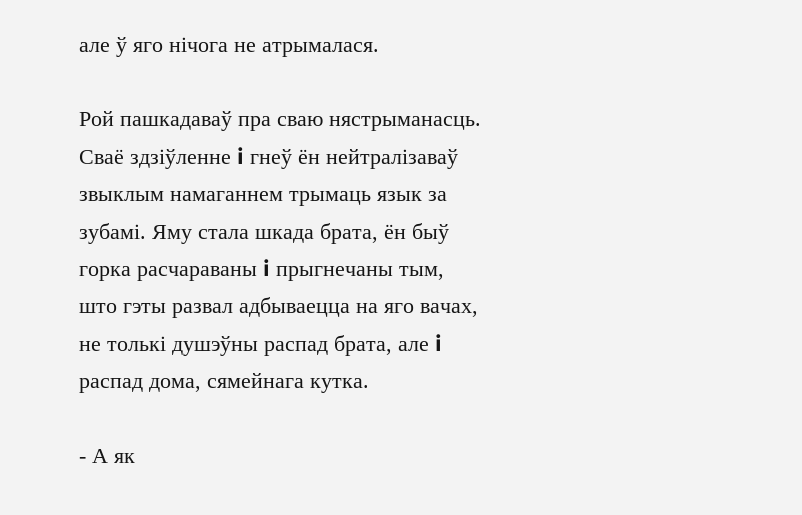але ў яго нiчога не атрымалася.

Рой пашкадаваў пра сваю нястрыманасць. Сваё здзiўленне i гнеў ён нейтралiзаваў звыклым намаганнем трымаць язык за зубамi. Яму стала шкада брата, ён быў горка расчараваны i прыгнечаны тым, што гэты развал адбываецца на яго вачах, не толькi душэўны распад брата, але i распад дома, сямейнага кутка.

- А як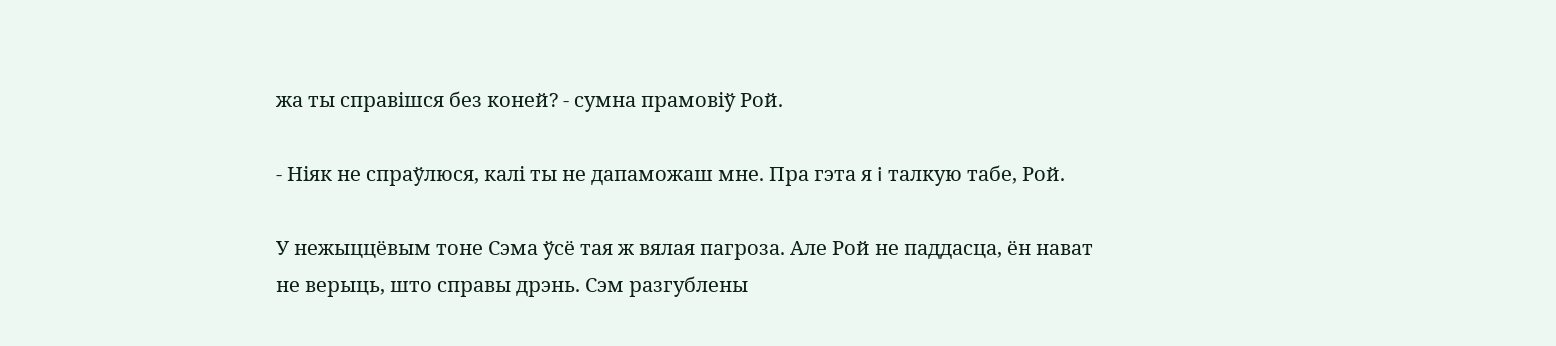жа ты справiшся без коней? - сумна прамовiў Рой.

- Нiяк не спраўлюся, калi ты не дапаможаш мне. Пра гэта я i талкую табе, Рой.

У нежыццёвым тоне Сэма ўсё тая ж вялая пагроза. Але Рой не паддасца, ён нават не верыць, што справы дрэнь. Сэм разгублены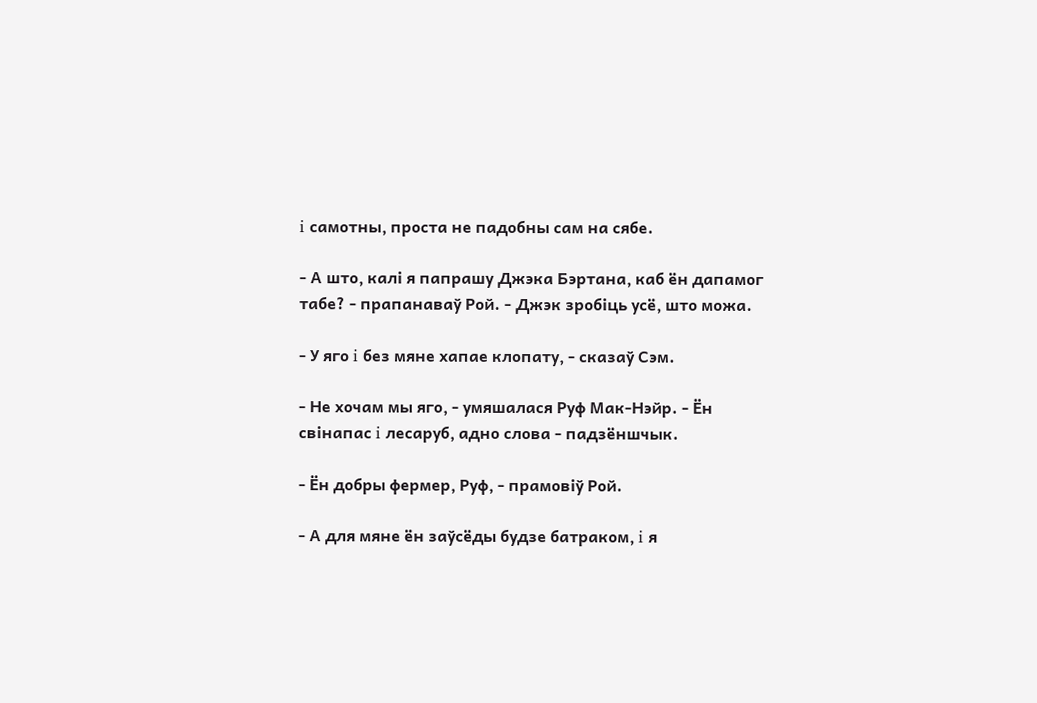i самотны, проста не падобны сам на сябе.

- А што, калi я папрашу Джэка Бэртана, каб ён дапамог табе? - прапанаваў Рой. - Джэк зробiць усё, што можа.

- У яго i без мяне хапае клопату, - сказаў Сэм.

- Не хочам мы яго, - умяшалася Руф Мак-Нэйр. - Ён свiнапас i лесаруб, адно слова - падзёншчык.

- Ён добры фермер, Руф, - прамовiў Рой.

- А для мяне ён заўсёды будзе батраком, i я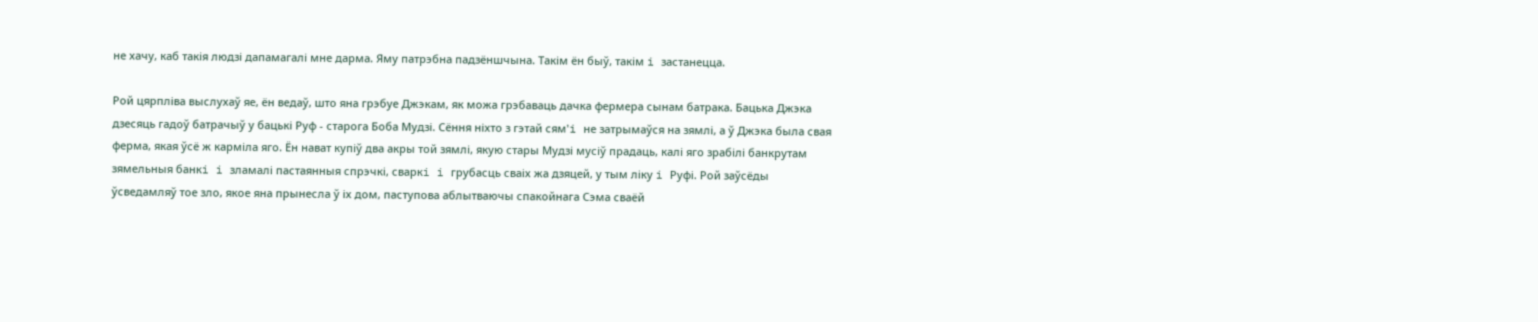не хачу, каб такiя людзi дапамагалi мне дарма. Яму патрэбна падзёншчына. Такiм ён быў, такiм i застанецца.

Рой цярплiва выслухаў яе, ён ведаў, што яна грэбуе Джэкам, як можа грэбаваць дачка фермера сынам батрака. Бацька Джэка дзесяць гадоў батрачыў у бацькi Руф - старога Боба Мудзi. Сёння нiхто з гэтай сям'i не затрымаўся на зямлi, а ў Джэка была свая ферма, якая ўсё ж кармiла яго. Ён нават купiў два акры той зямлi, якую стары Мудзi мусiў прадаць, калi яго зрабiлi банкрутам зямельныя банкi i зламалi пастаянныя спрэчкi, сваркi i грубасць сваiх жа дзяцей, у тым лiку i Руфi. Рой заўсёды ўсведамляў тое зло, якое яна прынесла ў iх дом, паступова аблытваючы спакойнага Сэма сваёй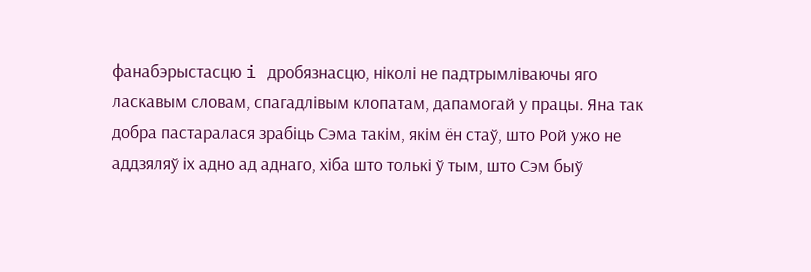фанабэрыстасцю i дробязнасцю, нiколi не падтрымлiваючы яго ласкавым словам, спагадлiвым клопатам, дапамогай у працы. Яна так добра пастаралася зрабiць Сэма такiм, якiм ён стаў, што Рой ужо не аддзяляў iх адно ад аднаго, хiба што толькi ў тым, што Сэм быў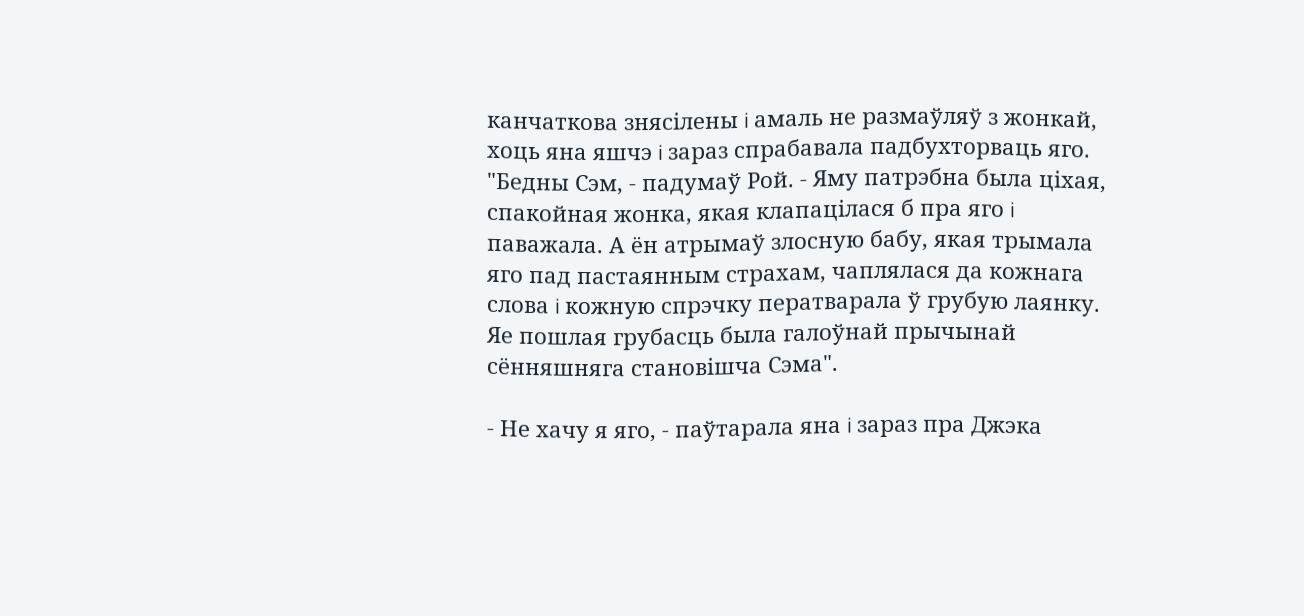канчаткова знясiлены i амаль не размаўляў з жонкай, хоць яна яшчэ i зараз спрабавала падбухторваць яго. "Бедны Сэм, - падумаў Рой. - Яму патрэбна была цiхая, спакойная жонка, якая клапацiлася б пра яго i паважала. А ён атрымаў злосную бабу, якая трымала яго пад пастаянным страхам, чаплялася да кожнага слова i кожную спрэчку ператварала ў грубую лаянку. Яе пошлая грубасць была галоўнай прычынай сённяшняга становiшча Сэма".

- Не хачу я яго, - паўтарала яна i зараз пра Джэка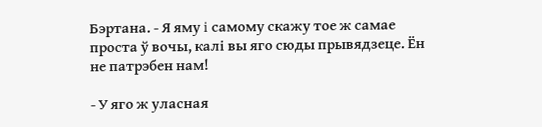Бэртана. - Я яму i самому скажу тое ж самае проста ў вочы, калi вы яго сюды прывядзеце. Ён не патрэбен нам!

- У яго ж уласная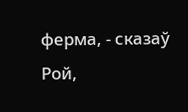ферма, - сказаў Рой,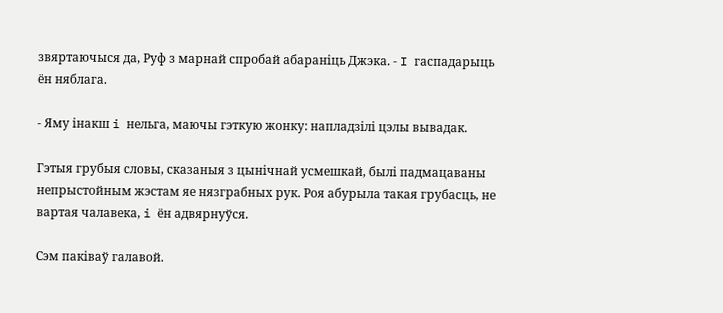звяртаючыся да, Руф з марнай спробай абаранiць Джэка. - I гаспадарыць ён няблага.

- Яму iнакш i нельга, маючы гэткую жонку: напладзiлi цэлы вывадак.

Гэтыя грубыя словы, сказаныя з цынiчнай усмешкай, былi падмацаваны непрыстойным жэстам яе нязграбных рук. Роя абурыла такая грубасць, не вартая чалавека, i ён адвярнуўся.

Сэм пакiваў галавой.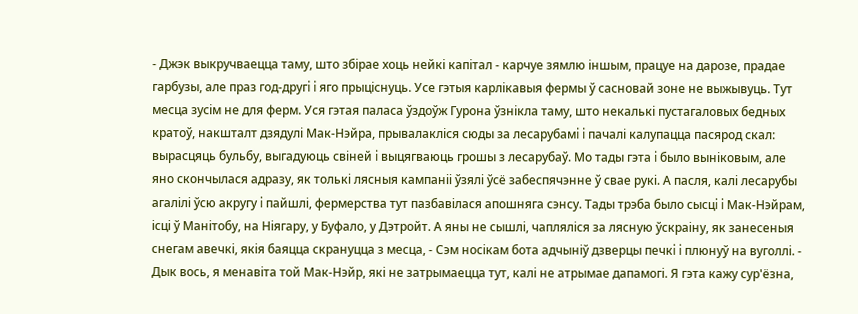- Джэк выкручваецца таму, што збiрае хоць нейкi капiтал - карчуе зямлю iншым, працуе на дарозе, прадае гарбузы, але праз год-другi i яго прыцiснуць. Усе гэтыя карлiкавыя фермы ў сасновай зоне не выжывуць. Тут месца зусiм не для ферм. Уся гэтая паласа ўздоўж Гурона ўзнiкла таму, што некалькi пустагаловых бедных кратоў, накшталт дзядулi Мак-Нэйра, прывалаклiся сюды за лесарубамi i пачалi калупацца пасярод скал: вырасцяць бульбу, выгадуюць свiней i выцягваюць грошы з лесарубаў. Мо тады гэта i было вынiковым, але яно скончылася адразу, як толькi лясныя кампанii ўзялi ўсё забеспячэнне ў свае рукi. А пасля, калi лесарубы агалiлi ўсю акругу i пайшлi, фермерства тут пазбавiлася апошняга сэнсу. Тады трэба было сысцi i Мак-Нэйрам, iсцi ў Манiтобу, на Нiягару, у Буфало, у Дэтройт. А яны не сышлi, чаплялiся за лясную ўскраiну, як занесеныя снегам авечкi, якiя баяцца скрануцца з месца, - Сэм носiкам бота адчынiў дзверцы печкi i плюнуў на вуголлi. - Дык вось, я менавiта той Мак-Нэйр, якi не затрымаецца тут, калi не атрымае дапамогi. Я гэта кажу сур'ёзна,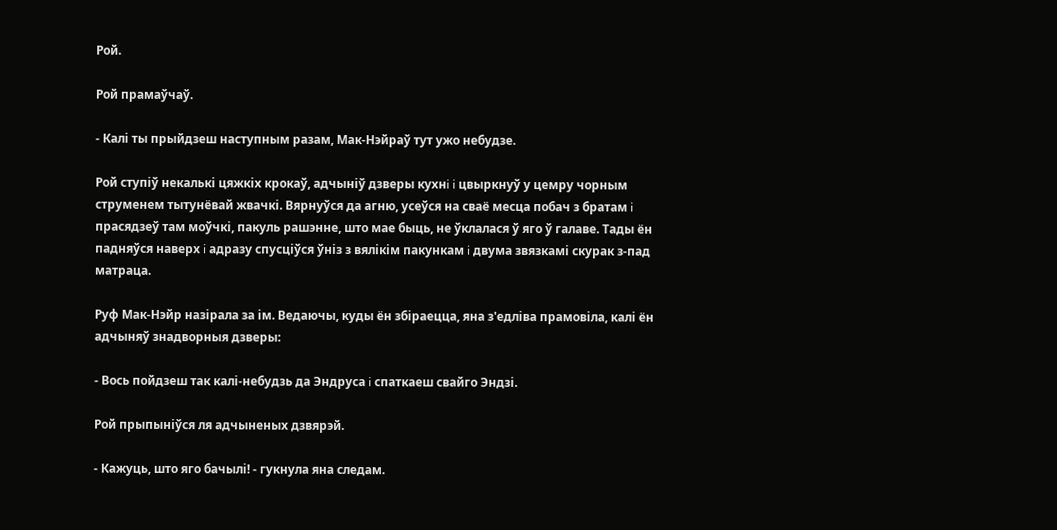Рой.

Рой прамаўчаў.

- Калi ты прыйдзеш наступным разам, Мак-Нэйраў тут ужо небудзе.

Рой ступiў некалькi цяжкiх крокаў, адчынiў дзверы кухнi i цвыркнуў у цемру чорным струменем тытунёвай жвачкi. Вярнуўся да агню, усеўся на сваё месца побач з братам i прасядзеў там моўчкi, пакуль рашэнне, што мае быць, не ўклалася ў яго ў галаве. Тады ён падняўся наверх i адразу спусцiўся ўнiз з вялiкiм пакункам i двума звязкамi скурак з-пад матраца.

Руф Мак-Нэйр назiрала за iм. Ведаючы, куды ён збiраецца, яна з'едлiва прамовiла, калi ён адчыняў знадворныя дзверы:

- Вось пойдзеш так калi-небудзь да Эндруса i спаткаеш свайго Эндзi.

Рой прыпынiўся ля адчыненых дзвярэй.

- Кажуць, што яго бачылi! - гукнула яна следам.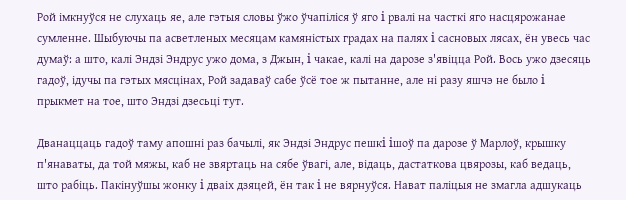Рой iмкнуўся не слухаць яе, але гэтыя словы ўжо ўчапiлiся ў яго i рвалi на часткi яго насцярожанае сумленне. Шыбуючы па асветленых месяцам камянiстых градах на палях i сасновых лясах, ён увесь час думаў: а што, калi Эндзi Эндрус ужо дома, з Джын, i чакае, калi на дарозе з'явiцца Рой. Вось ужо дзесяць гадоў, iдучы па гэтых мясцiнах, Рой задаваў сабе ўсё тое ж пытанне, але нi разу яшчэ не было i прыкмет на тое, што Эндзi дзесьцi тут.

Дванаццаць гадоў таму апошнi раз бачылi, як Эндзi Эндрус пешкi iшоў па дарозе ў Марлоў, крышку п'янаваты, да той мяжы, каб не звяртаць на сябе ўвагi, але, вiдаць, дастаткова цвярозы, каб ведаць, што рабiць. Пакiнуўшы жонку i дваiх дзяцей, ён так i не вярнуўся. Нават палiцыя не змагла адшукаць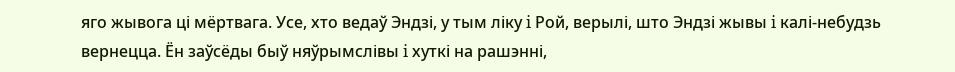яго жывога цi мёртвага. Усе, хто ведаў Эндзi, у тым лiку i Рой, верылi, што Эндзi жывы i калi-небудзь вернецца. Ён заўсёды быў няўрымслiвы i хуткi на рашэннi,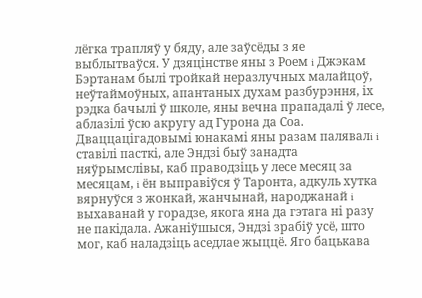лёгка трапляў у бяду, але заўсёды з яе выблытваўся. У дзяцiнстве яны з Роем i Джэкам Бэртанам былi тройкай неразлучных малайцоў, неўтаймоўных, апантаных духам разбурэння, iх рэдка бачылi ў школе, яны вечна прападалi ў лесе, аблазiлi ўсю акругу ад Гурона да Соа. Дваццацiгадовымi юнакамi яны разам палявалi i ставiлi пасткi, але Эндзi быў занадта няўрымслiвы, каб праводзiць у лесе месяц за месяцам, i ён выправiўся ў Таронта, адкуль хутка вярнуўся з жонкай, жанчынай, народжанай i выхаванай у горадзе, якога яна да гэтага нi разу не пакiдала. Ажанiўшыся, Эндзi зрабiў усё, што мог, каб наладзiць аседлае жыццё. Яго бацькава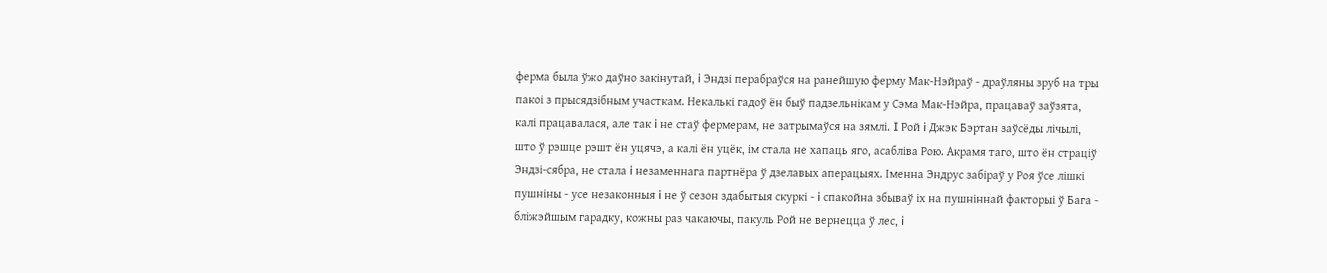ферма была ўжо даўно закiнутай, i Эндзi перабраўся на ранейшую ферму Мак-Нэйраў - драўляны зруб на тры пакоi з прысядзiбным участкам. Некалькi гадоў ён быў падзельнiкам у Сэма Мак-Нэйра, працаваў заўзята, калi працавалася, але так i не стаў фермерам, не затрымаўся на зямлi. I Рой i Джэк Бэртан заўсёды лiчылi, што ў рэшце рэшт ён уцячэ, а калi ён уцёк, iм стала не хапаць яго, асаблiва Рою. Акрамя таго, што ён страцiў Эндзi-сябра, не стала i незаменнага партнёра ў дзелавых аперацыях. Iменна Эндрус забiраў у Роя ўсе лiшкi пушнiны - усе незаконныя i не ў сезон здабытыя скуркi - i спакойна збываў iх на пушнiннай факторыi ў Бага - блiжэйшым гарадку, кожны раз чакаючы, пакуль Рой не вернецца ў лес, i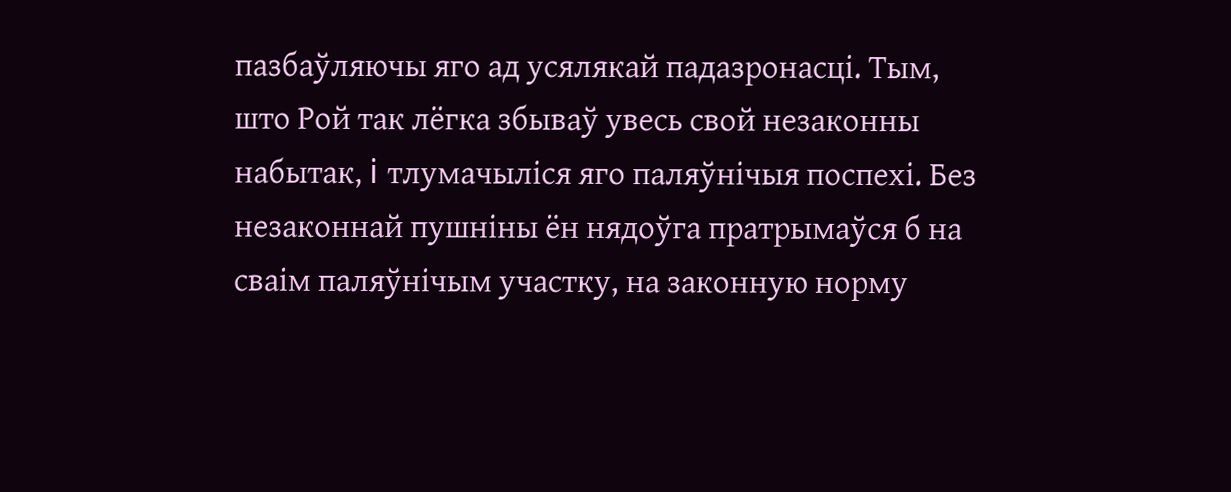пазбаўляючы яго ад усялякай падазронасцi. Тым, што Рой так лёгка збываў увесь свой незаконны набытак, i тлумачылiся яго паляўнiчыя поспехi. Без незаконнай пушнiны ён нядоўга пратрымаўся б на сваiм паляўнiчым участку, на законную норму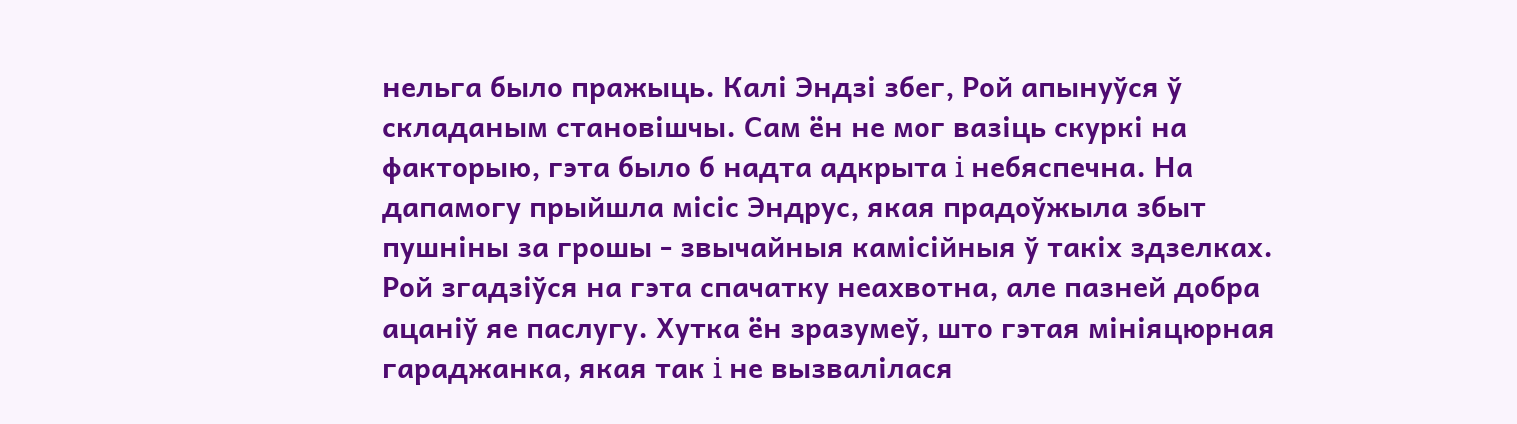нельга было пражыць. Калi Эндзi збег, Рой апынуўся ў складаным становiшчы. Сам ён не мог вазiць скуркi на факторыю, гэта было б надта адкрыта i небяспечна. На дапамогу прыйшла мiсiс Эндрус, якая прадоўжыла збыт пушнiны за грошы - звычайныя камiсiйныя ў такiх здзелках. Рой згадзiўся на гэта спачатку неахвотна, але пазней добра ацанiў яе паслугу. Хутка ён зразумеў, што гэтая мiнiяцюрная гараджанка, якая так i не вызвалiлася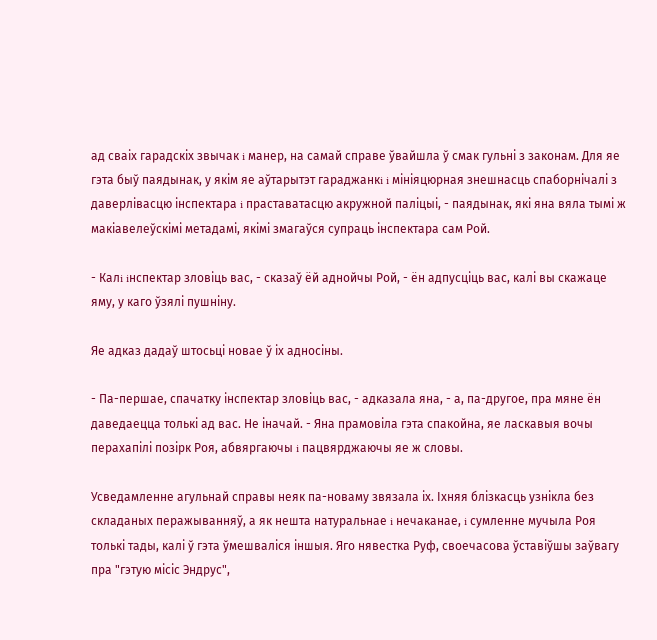ад сваiх гарадскiх звычак i манер, на самай справе ўвайшла ў смак гульнi з законам. Для яе гэта быў паядынак, у якiм яе аўтарытэт гараджанкi i мiнiяцюрная знешнасць спаборнiчалi з даверлiвасцю iнспектара i праставатасцю акружной палiцыi, - паядынак, якi яна вяла тымi ж макiавелеўскiмi метадамi, якiмi змагаўся супраць iнспектара сам Рой.

- Калi iнспектар зловiць вас, - сказаў ёй аднойчы Рой, - ён адпусцiць вас, калi вы скажаце яму, у каго ўзялi пушнiну.

Яе адказ дадаў штосьцi новае ў iх адносiны.

- Па-першае, спачатку iнспектар зловiць вас, - адказала яна, - а, па-другое, пра мяне ён даведаецца толькi ад вас. Не iначай. - Яна прамовiла гэта спакойна, яе ласкавыя вочы перахапiлi позiрк Роя, абвяргаючы i пацвярджаючы яе ж словы.

Усведамленне агульнай справы неяк па-новаму звязала iх. Iхняя блiзкасць узнiкла без складаных перажыванняў, а як нешта натуральнае i нечаканае, i сумленне мучыла Роя толькi тады, калi ў гэта ўмешвалiся iншыя. Яго нявестка Руф, своечасова ўставiўшы заўвагу пра "гэтую мiсiс Эндрус",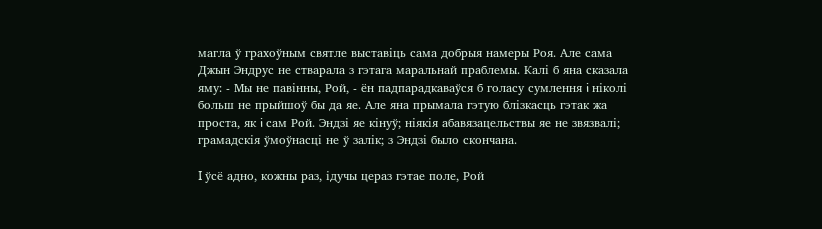магла ў грахоўным святле выставiць сама добрыя намеры Роя. Але сама Джын Эндрус не стварала з гэтага маральнай праблемы. Калi б яна сказала яму: - Мы не павiнны, Рой, - ён падпарадкаваўся б голасу сумлення i нiколi больш не прыйшоў бы да яе. Але яна прымала гэтую блiзкасць гэтак жа проста, як i сам Рой. Эндзi яе кiнуў; нiякiя абавязацельствы яе не звязвалi; грамадскiя ўмоўнасцi не ў залiк; з Эндзi было скончана.

I ўсё адно, кожны раз, iдучы цераз гэтае поле, Рой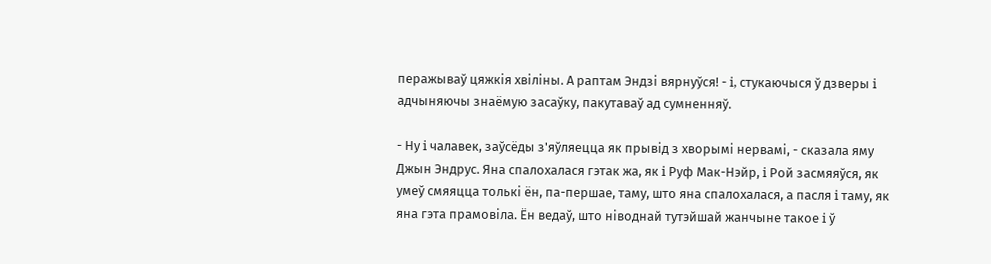перажываў цяжкiя хвiлiны. А раптам Эндзi вярнуўся! - i, стукаючыся ў дзверы i адчыняючы знаёмую засаўку, пакутаваў ад сумненняў.

- Ну i чалавек, заўсёды з'яўляецца як прывiд з хворымi нервамi, - сказала яму Джын Эндрус. Яна спалохалася гэтак жа, як i Руф Мак-Нэйр, i Рой засмяяўся, як умеў смяяцца толькi ён, па-першае, таму, што яна спалохалася, а пасля i таму, як яна гэта прамовiла. Ён ведаў, што нiводнай тутэйшай жанчыне такое i ў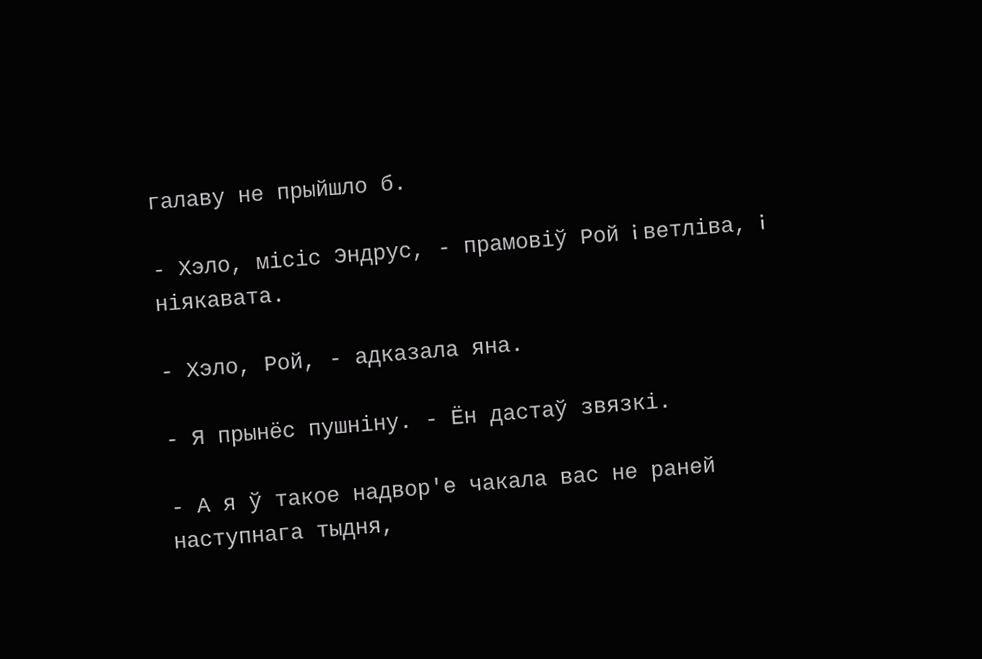галаву не прыйшло б.

- Хэло, мiсiс Эндрус, - прамовiў Рой i ветлiва, i нiякавата.

- Хэло, Рой, - адказала яна.

- Я прынёс пушнiну. - Ён дастаў звязкi.

- А я ў такое надвор'е чакала вас не раней наступнага тыдня,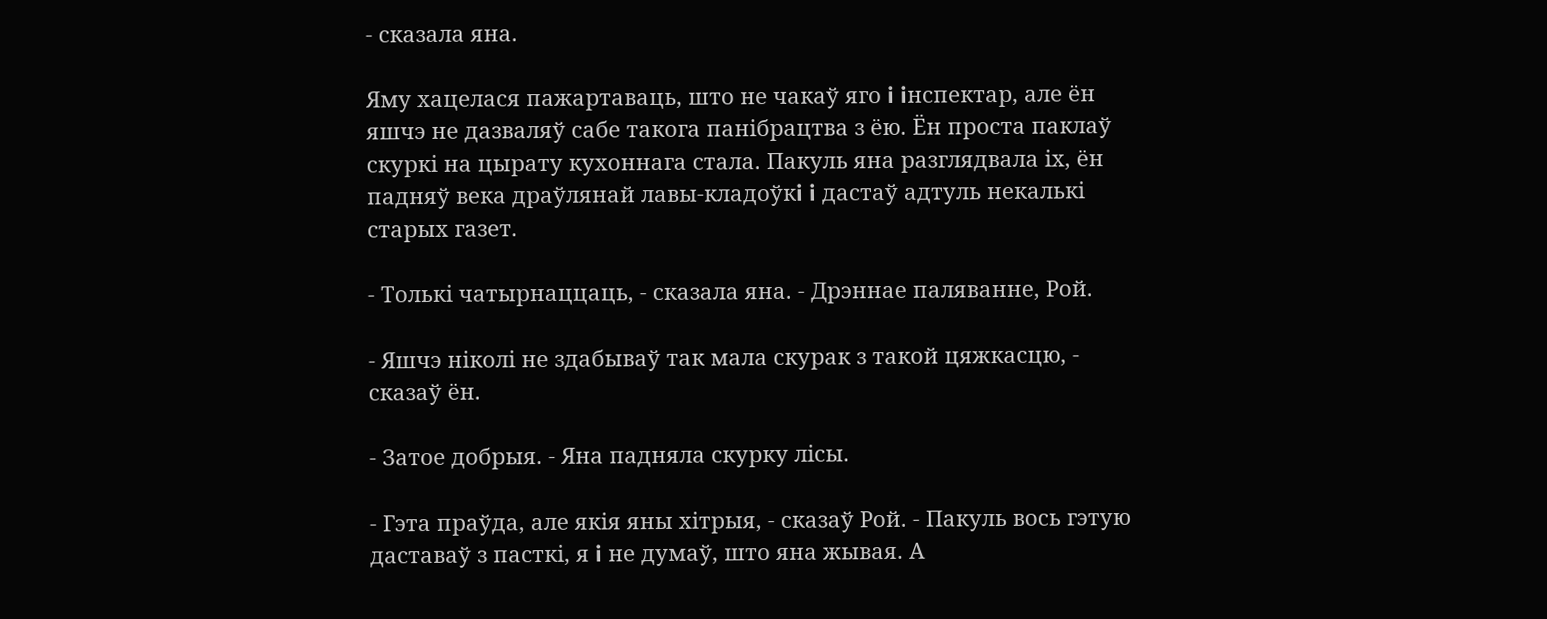- сказала яна.

Яму хацелася пажартаваць, што не чакаў яго i iнспектар, але ён яшчэ не дазваляў сабе такога панiбрацтва з ёю. Ён проста паклаў скуркi на цырату кухоннага стала. Пакуль яна разглядвала iх, ён падняў века драўлянай лавы-кладоўкi i дастаў адтуль некалькi старых газет.

- Толькi чатырнаццаць, - сказала яна. - Дрэннае паляванне, Рой.

- Яшчэ нiколi не здабываў так мала скурак з такой цяжкасцю, - сказаў ён.

- Затое добрыя. - Яна падняла скурку лiсы.

- Гэта праўда, але якiя яны хiтрыя, - сказаў Рой. - Пакуль вось гэтую даставаў з пасткi, я i не думаў, што яна жывая. А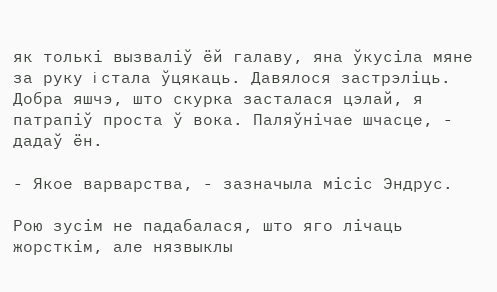як толькi вызвалiў ёй галаву, яна ўкусiла мяне за руку i стала ўцякаць. Давялося застрэлiць. Добра яшчэ, што скурка засталася цэлай, я патрапiў проста ў вока. Паляўнiчае шчасце, - дадаў ён.

- Якое варварства, - зазначыла мiсiс Эндрус.

Рою зусiм не падабалася, што яго лiчаць жорсткiм, але нязвыклы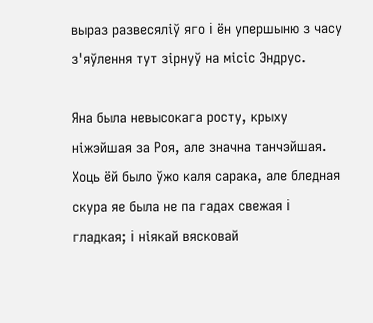выраз развесялiў яго i ён упершыню з часу з'яўлення тут зiрнуў на мiсiс Эндрус.

Яна была невысокага росту, крыху нiжэйшая за Роя, але значна танчэйшая. Хоць ёй было ўжо каля сарака, але бледная скура яе была не па гадах свежая i гладкая; i нiякай вясковай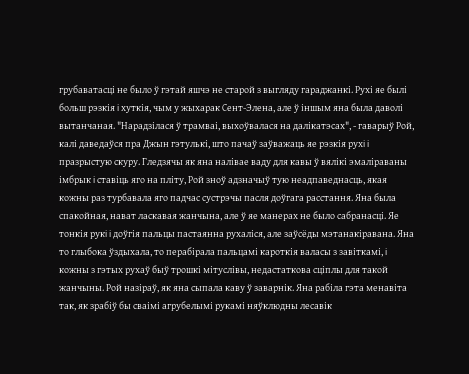грубаватасцi не было ў гэтай яшчэ не старой з выгляду гараджанкi. Рухi яе былi больш рэзкiя i хуткiя, чым у жыхарак Сент-Элена, але ў iншым яна была даволi вытанчаная. "Нарадзiлася ў трамваi, выхоўвалася на далiкатэсах", - гаварыў Рой, калi даведаўся пра Джын гэтулькi, што пачаў заўважаць яе рэзкiя рухi i празрыстую скуру. Гледзячы як яна налiвае ваду для кавы ў вялiкi эмалiраваны iмбрык i ставiць яго на плiту, Рой зноў адзначыў тую неадпаведнасць, якая кожны раз турбавала яго падчас сустрэчы пасля доўгага расстання. Яна была спакойная, нават ласкавая жанчына, але ў яе манерах не было сабранасцi. Яе тонкiя рукi i доўгiя пальцы пастаянна рухалiся, але заўсёды мэтанакiравана. Яна то глыбока ўздыхала, то перабiрала пальцамi кароткiя валасы з завiткамi, i кожны з гэтых рухаў быў трошкi мiтуслiвы, недастаткова сцiплы для такой жанчыны. Рой назiраў, як яна сыпала каву ў заварнiк. Яна рабiла гэта менавiта так, як зрабiў бы сваiмi агрубелымi рукамi няўклюдны лесавiк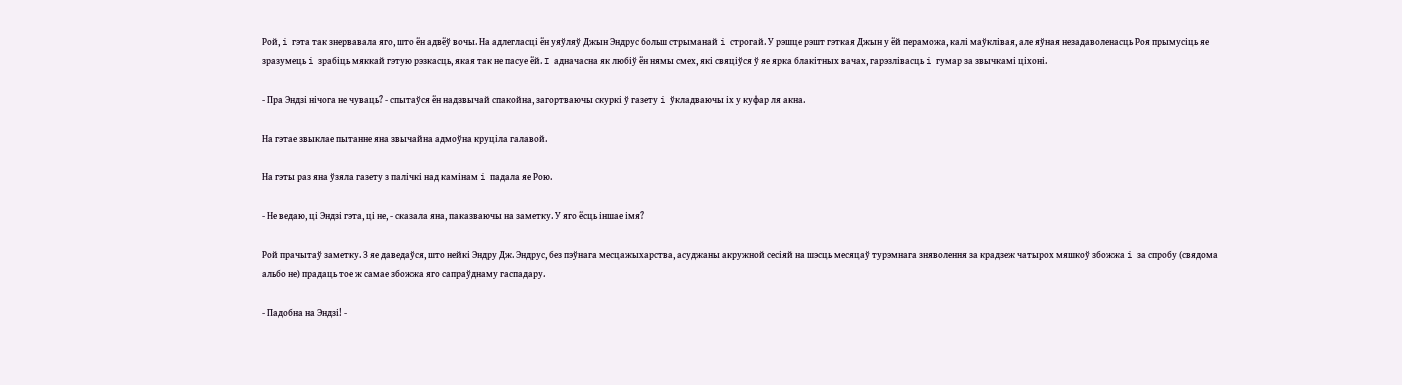Рой, i гэта так знервавала яго, што ён адвёў вочы. На адлегласцi ён уяўляў Джын Эндрус больш стрыманай i строгай. У рэшце рэшт гэткая Джын у ёй пераможа, калi маўклiвая, але яўная незадаволенасць Роя прымусiць яе зразумець i зрабiць мяккай гэтую рэзкасць, якая так не пасуе ёй. I адначасна як любiў ён нямы смех, якi свяцiўся ў яе ярка блакiтных вачах, гарэзлiвасць i гумар за звычкамi цiхонi.

- Пра Эндзi нiчога не чуваць? - спытаўся ён надзвычай спакойна, загортваючы скуркi ў газету i ўкладваючы iх у куфар ля акна.

На гэтае звыклае пытанне яна звычайна адмоўна круцiла галавой.

На гэты раз яна ўзяла газету з палiчкi над камiнам i падала яе Рою.

- Не ведаю, цi Эндзi гэта, цi не, - сказала яна, паказваючы на заметку. У яго ёсць iншае iмя?

Рой прачытаў заметку. З яе даведаўся, што нейкi Эндру Дж. Эндрус, без пэўнага месцажыхарства, асуджаны акружной сесiяй на шэсць месяцаў турэмнага зняволення за крадзеж чатырох мяшкоў збожжа i за спробу (свядома альбо не) прадаць тое ж самае збожжа яго сапраўднаму гаспадару.

- Падобна на Эндзi! -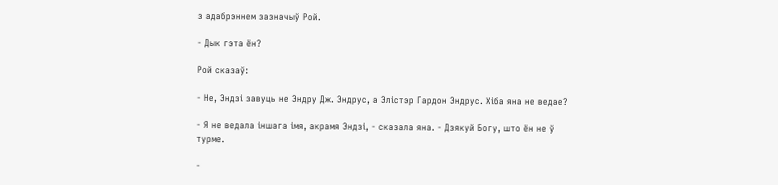з адабрэннем зазначыў Рой.

- Дык гэта ён?

Рой сказаў:

- Не, Эндзi завуць не Эндру Дж. Эндрус, а Элiстэр Гардон Эндрус. Хiба яна не ведае?

- Я не ведала iншага iмя, акрамя Эндзi, - сказала яна. - Дзякуй Богу, што ён не ў турме.

-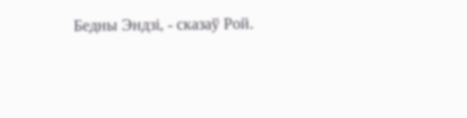Бедны Эндзi, - сказаў Рой.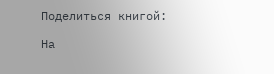Поделиться книгой:

На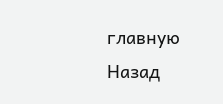главную
Назад